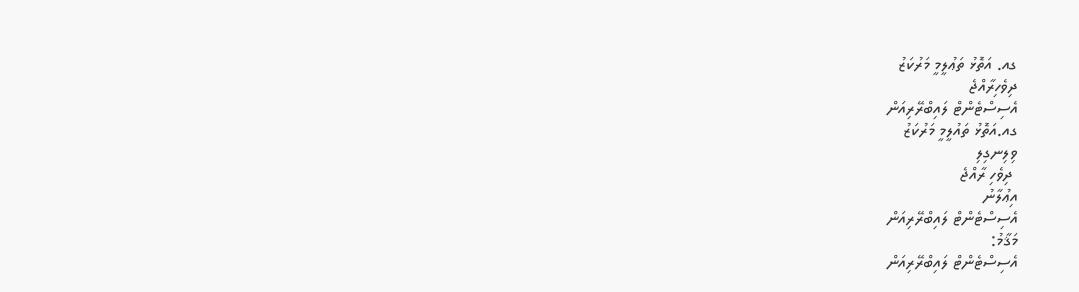ގއ. އަތޮޅު ތަޢުލީމީ މަރުކަޒު
ދިވެހިރާއްޖެ
އެސިސްޓެންޓް ލައިބްރޭރިއަން
ގއ.އަތޮޅު ތައުލީމީ މަރުކަޒު
ވިލިނގިލި
 ދިވެހި ރާއްޖެ
އިޢުލާނު
އެސިސްޓެންޓް ލައިބްރޭރިއަން
މަޤާމު:
އެސިސްޓެންޓް ލައިބްރޭރިއަން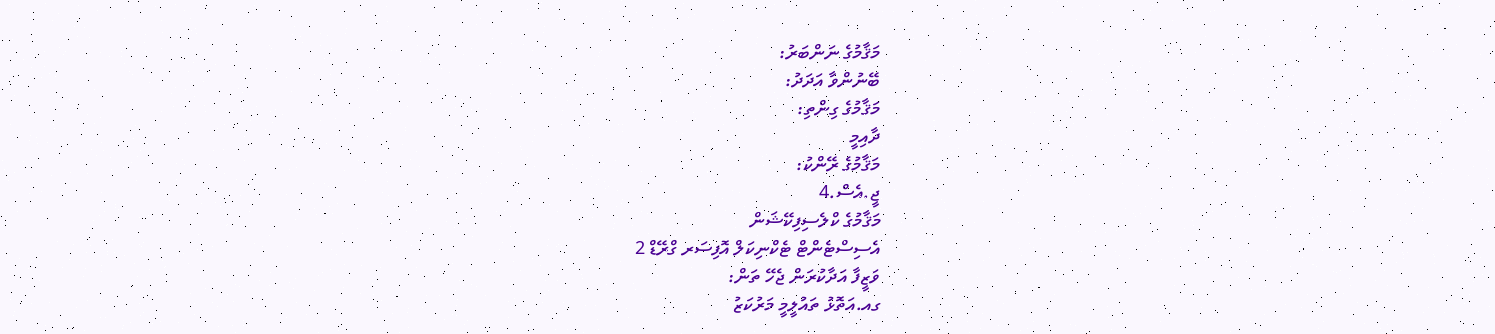މަޤާމުގެ ނަންބަރު:
ބޭނުންވާ އަދަދު:
މަޤާމުގެ ގިންތި:
ދާއިމީ
މަޤާމުގެ ރޭންކު:
ޖީ.އެސް.4
މަޤާމުގެ ކްލެސިފިކޭޝަން
އެސިސްޓެންޓް ޓެކްނިކަލް އޮފިސަރ ގްރޭޑް 2
ވަޒީފާ އަދާކުރަން ޖެހޭ ތަން:
ގއ.އަތޮޅު ތައުލީމީ މަރުކަޒު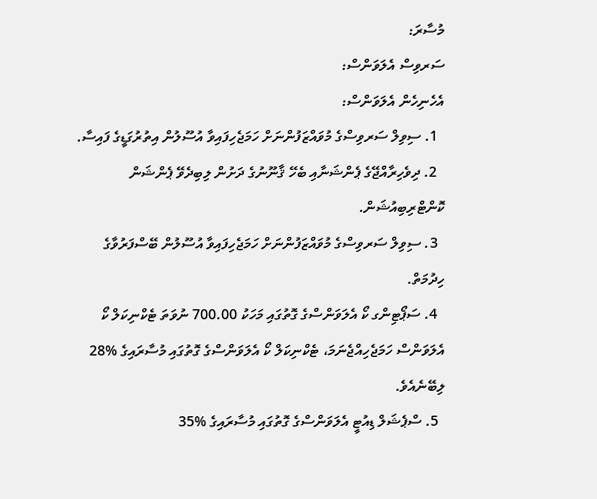މުސާރަ:
ސަރވިސް އެލަވަންސް:
އެހެނިހެން އެލަވަންސް:
  1. ސިވިލް ސަރވިސްގެ މުވައްޒަފުންނަށް ހަމަޖެހިފައިވާ އުސޫލުން އިތުރުގަޑީގެ ފައިސާ.
  2. ދިވެހިރާއްޖޭގެ ޕެންޝަނާއި ބެހޭ ޤާނޫނުގެ ދަށުން ލިބިދެވޭ ޕެންޝަން ކޮންޓްރިބިއުޝަން.
  3. ސިވިލް ސަރވިސްގެ މުވައްޒަފުންނަށް ހަމަޖެހިފައިވާ އުސޫލުން ބޭސްފަރުވާގެ ހިދުމަތް.
  4. ސަޕޯޓިންގ ކޯ އެލަވަންސްގެ ގޮތުގައި މަހަކު 700.00 ނުވަތަ ޓެކްނިކަލް ކޯ އެލަވަންސް ހަމަޖެހިއްޖެނަމަ، ޓެކްނިކަލް ކޯ އެލަވަންސްގެ ގޮތުގައި މުސާރައިގެ %28  ލިބޭނެއެވެ.
  5. ސްޕެޝަލް ޑިއުޓީ އެލަވަންސްގެ ގޮތުގައި މުސާރައިގެ %35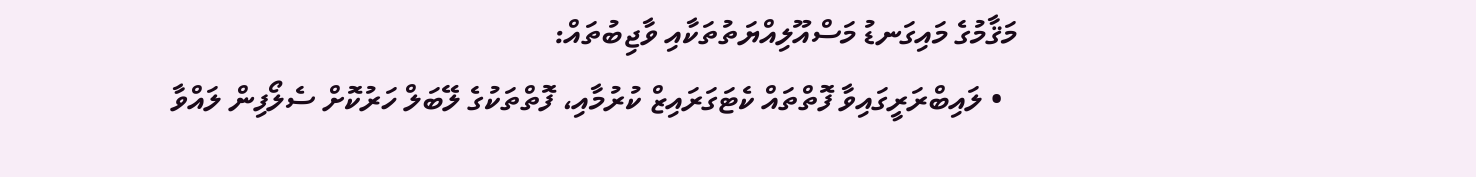މަޤާމުގެ މައިގަނޑު މަސްއޫލިއްޔަތުތަކާއި ވާޖިބުތައް:
  • ލައިބްރަރީގައިވާ ފޮތްތައް ކެޓަގަރައިޒް ކުރުމާއި، ފޮތްތަކުގެ ލޭބަލް ހަރުކޮށް ސެލޯފިން ލައްވާ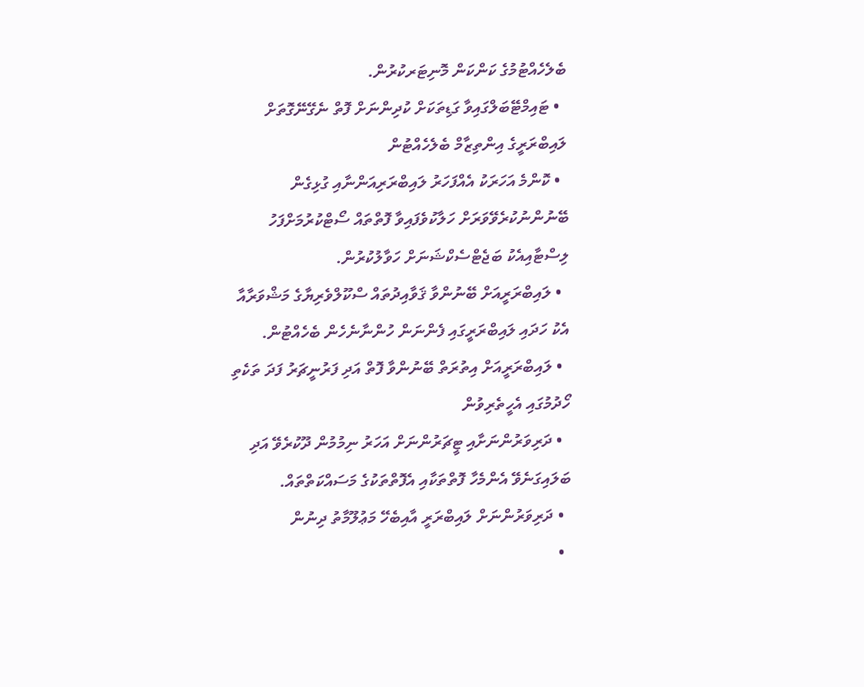ބެލެހެއްޓުމުގެ ކަންކަން މޮނިޓަރކުރުން.
  • ޓައިމްޓޭބަލްގައިވާ ގަޑިތަކަށް ކުދިންނަށް ފޮތް ނެގޭނޭގޮތަށް ލައިބްރަރީގެ އިންތިޒާމް ބެލެހެއްޓުން
  • ކޮންމެ އަހަރަކު އެއްފަހަރު ލައިބްރަރިއަންނާއި ގުޅިގެން ބޭނުންނުކުރެވޭވަރަށް ހަލާކުވެފައިވާ ފޮތްތައް ސޯޓްކުރުމަށްފަހު ލިސްޓާއިއެކު ބަޖެޓްސެކްޝަނަށް ހަވާލުކުރުން.
  • ލައިބްރަރީއަށް ބޭނުންވާ ޤަވާއިދުތައް ސްކޫލްވެރިޔާގެ މަޝްވަރާއާ އެކު ހަދައި ލައިބްރަރީގައި ފެންނަން ހުންނާނެހެން ބެހެއްޓުން.
  • ލައިބްރަރީއަށް އިތުރަތް ބޭނުންވާ ފޮތް އަދި ފަރުނީޗަރު ފަދަ ތަކެތި ހޯދުމުގައި އެހީތެރިވުން
  • ދަރިވަރުންނަށާއި ޓީޗަރުންނަށް އަހަރު ނިމުމުން ދޫކުރެވޭ އަދި ބަލައިގަނެވޭ އެންމެހާ ފޮތްތަކާއި އެފޮތްތަކުގެ މަސައްކަތްތައް.
  • ދަރިވަރުންނަށް ލައިބްރަރީ އާއިބެހޭ މަޢުލޫމާތު ދިނުން
  •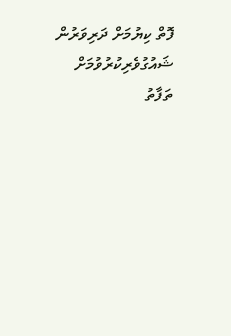ފޮތް ކިޔުމަށް ދަރިވަރުން ޝައުގުވެރިކުރުވުމަށް ތަފާތު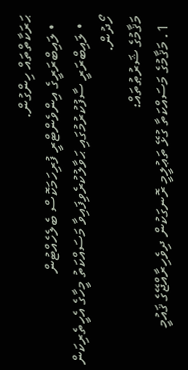ޙަރަކާތްތައް ހިންގުން.
  • ލައިބްރަރީގެ އިންވެންޓްރީ ފުރިހަމަކޮސް ބެލެހެއްޓުން
  • ލައިބްރަރީ ސާފުކުރުމުގައި ޙަވާލުކުރެވިފައިވާ މަސައްކަތު މީހާގެ އެހީތެރިކަން ހޯދުން.
މަޤާމުގެ ޝަރުޠުތައް:
  1. މަޤާމުގެ މަސައްކަތާ ގުޅޭ ތަޢުލީމީ ރޮނގަކުން ދިވެހިރާއްޖޭގެ ޤައުމީ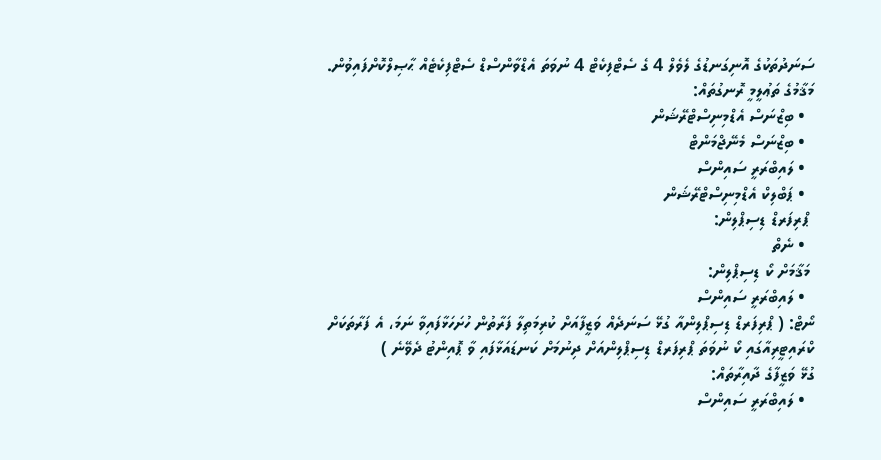ސަނަދުތަކުގެ އޮނިގަނޑުގެ ލެވެލް 4 ގެ ސެޓްފިކެޓް 4 ނުވަތަ އެޑްވާންސްޑް ސެޓްފިކެޓެއް ޙާޞިލްކޮށްފައިވުން.
މަޤާމުގެ ތަޢުލީމީ ރޮނގުތައް:
  • ބިޒްނަސް އެޑްމިނިސްޓްރޭޝަން
  • ބިޒްނަސް މެނޭޖްމަންޓް
  • ލައިބްރަރީ ސައިންސް
  • ޕަބްލިކް އެޑްމިނިސްޓްރޭޝަން
 ޕްރިފަރޑް ޑިސިޕްލިން:
  • ނެތް
 މަޤާމަށް ކޯ ޑިސިޕްލިން:
  • ލައިބްރަރީ ސައިންސް
ނޯޓް: ( ޕްރިފަރޑް ޑިސިޕްލިންއާ ގުޅޭ ސަނަދެއް ވަޒީފާއަށް ކުރިމަތިލާ ފަރާތުން ހުށަހަޅާފައިވާ ނަމަ، އެ ފަރާތަކަށް ކްރައިޓީރިއާގައި ކޯ ނުވަތަ ޕްރިފަރޑް ޑިސިޕްލިންއަށް ދިނުމަށް ކަނޑައަޅާފައި ވާ ޕޮއިންޓު ދެވޭނެ )
ގުޅޭ ވަޒީފާގެ ދާއިރާތައް:
  • ލައިބްރަރީ ސައިންސް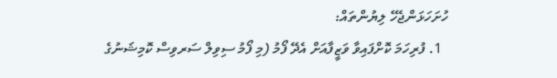ހުށަހަޅަންޖެހޭ ލިޔުންތައް:
  1. ފުރިހަމަ ކޮށްފައިވާ ވަޒީފާއަށް އެދޭ ފޯމު (މި ފޯމު ސިވިލް ސަރވިސް ކޮމިޝަނުގެ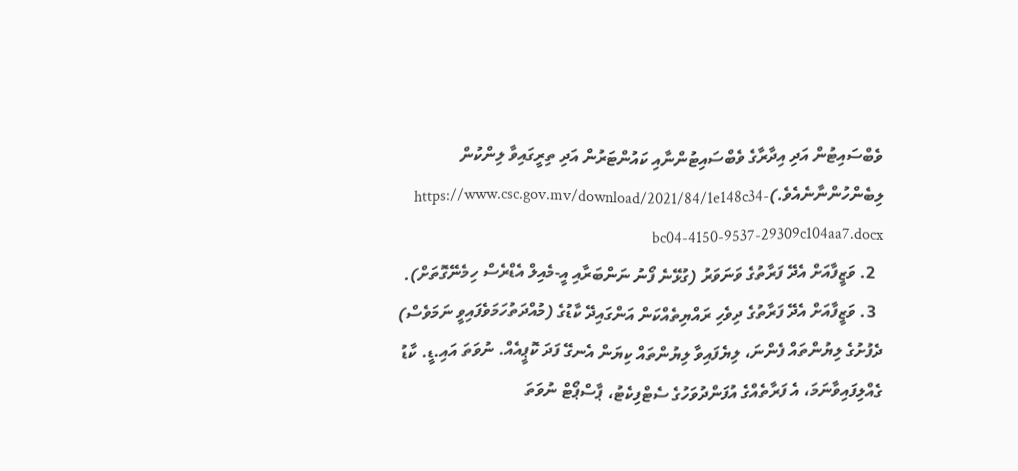ވެބްސައިޓުން އަދި އިދާރާގެ ވެބްސައިޓުންނާއި ކައުންޓަރުން އަދި ތިރީގައިވާ ލިންކުން ލިބެންހުންނާނެއެވެ.)https://www.csc.gov.mv/download/2021/84/1e148c34-bc04-4150-9537-29309c104aa7.docx
  2. ވަޒީފާއަށް އެދޭ ފަރާތުގެ ވަނަވަރު (ގުޅޭނެ ފޯނު ނަންބަރާއި އީ-މެއިލް އެޑްރެސް ހިމެނޭގޮތަށް).
  3. ވަޒީފާއަށް އެދޭ ފަރާތުގެ ދިވެހި ރައްޔިތެއްކަން އަންގައިދޭ ކާޑުގެ (މުއްދަތުހަމަވެފައިވީ ނަމަވެސް) ދެފުށުގެ ލިޔުންތައް ފެންނަ، ލިޔެފައިވާ ލިޔުންތައް ކިޔަން އެނގޭ ފަދަ ކޮޕީއެއް. ނުވަތަ އައި.ޑީ. ކާޑު ގެއްލިފައިވާނަމަ، އެ ފަރާތެއްގެ އުފަންދުވަހުގެ ސެޓްފިކެޓު، ޕާސްޕޯޓް ނުވަތަ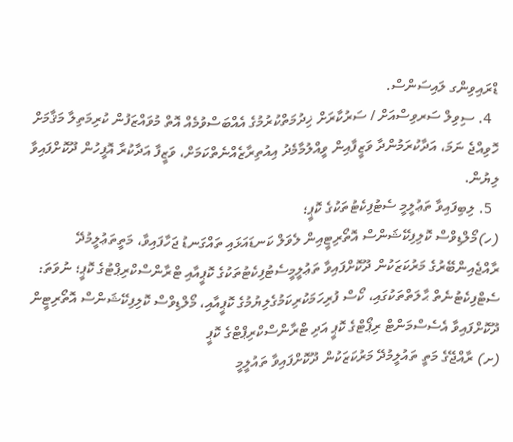ޑްރައިވިންގ ލައިސަންސް.
  4. ސިވިލް ސަރވިސްއަށް / ސަރުކާރަށް ޚިދުމަތްކުރުމުގެ އެއްބަސްވުމެއް އޮތް މުވައްޒަފުން ކުރިމަތިލާ މަޤާމަށް ހޮވިއްޖެ ނަމަ، އަދާކުރަމުންދާ ވަޒީފާއިން ވީއްލުމާމެދު އިއުތިރާޒެއްނެތްކަމަށް، ވަޒީފާ އަދާކުރާ އޮފީހުން ދޫކޮށްފައިވާ ލިޔުން.
  5. ލިބިފައިވާ ތަޢުލީމީ ސެޓުފިކެޓުތަކުގެ ކޮޕީ؛
(ހ)މޯލްޑިވްސް ކޮލިފިކޭޝަންސް އޮތޯރިޓީއިން ލެވަލް ކަނޑައަޅައި ތައްގަނޑު ޖަހާފައިވާ، މަތީތަޢުލީމުދޭ ރާއްޖެއިންބޭރުގެ މަރުކަޒަކުން ދޫކޮށްފައިވާ ތަޢުލީމީސެޓުފިކެޓުތަކުގެ ކޮޕީއާއި ޓްރާންސްކްރިޕްޓުގެ ކޮޕީ؛ ނުވަތަ: ސެޓްފިކެޓުނެތް ޙާލަތްތަކުގައި، ކޯސް ފުރިހަމަކުރިކަމުގެލިޔުމުގެ ކޮޕީއާއި، މޯލްޑިވްސް ކޮލިފިކޭޝަންސް އޮތޯރިޓީން ދޫކޮށްފައިވާ އެސެސްމަންޓް ރިޕޯޓްގެ ކޮޕީ އަދި ޓްރާންސްކްރިޕްޓްގެ ކޮޕީ
(ށ) ރާއްޖޭގެ މަތީ ތައުލީމުދޭ މަރުކަޒަކުން ދޫކޮށްފައިވާ ތައުލީމީ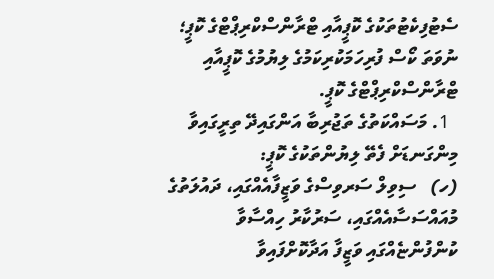ސެޓުފިކެޓުތަކުގެ ކޮޕީއާއި ޓްރާންސްކްރިޕްޓްގެ ކޮޕީ؛ ނުވަތަ ކޯސް ފުރިހަމަކުރިކަމުގެ ލިޔުމުގެ ކޮޕީއާއި ޓްރާންސްކްރިޕްޓްގެ ކޮޕީ.
  1. މަސައްކަތުގެ ތަޖުރިބާ އަންގައިދޭ ތިރީގައިވާ މިންގަނޑަށް ފެތޭ ލިޔުންތަކުގެ ކޮޕީ:
(ހ)   ސިވިލް ސަރވިސްގެ ވަޒީފާއެއްގައި، ދައުލަތުގެ މުއައްސަސާއެއްގައި، ސަރުކާރު ހިއްސާވާ ކުންފުންޏެއްގައި ވަޒީފާ އަދާކޮށްފައިވާ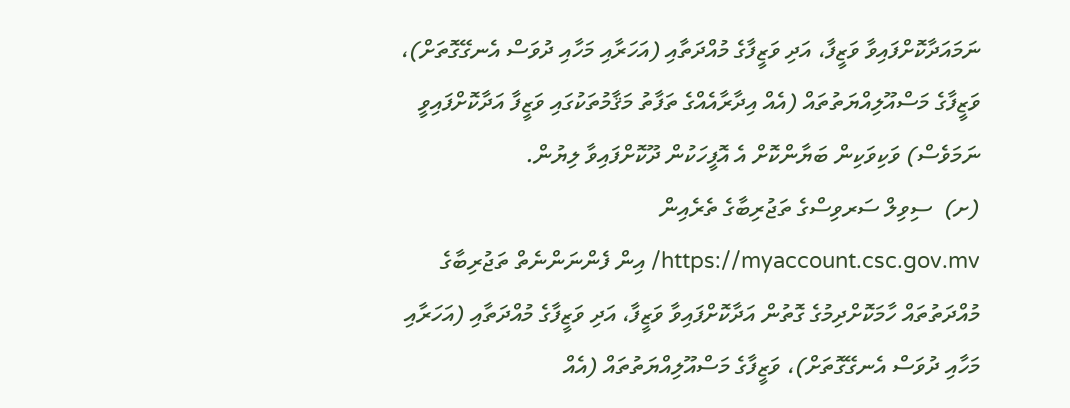ނަމައަދާކޮށްފައިވާ ވަޒީފާ، އަދި ވަޒީފާގެ މުއްދަތާއި (އަހަރާއި މަހާއި ދުވަސް އެނގޭގޮތަށް)، ވަޒީފާގެ މަސްއޫލިއްޔަތުތައް (އެއް އިދާރާއެއްގެ ތަފާތު މަޤާމުތަކުގައި ވަޒީފާ އަދާކޮށްފައިވީ ނަމަވެސް) ވަކިވަކިން ބަޔާންކޮށް އެ އޮފީހަކުން ދޫކޮށްފައިވާ ލިޔުން.
(ށ)  ސިވިލް ސަރވިސްގެ ތަޖުރިބާގެ ތެރެއިން https://myaccount.csc.gov.mv/ އިން ފެންނަންނެތް ތަޖުރިބާގެ މުއްދަތުތައް ހާމަކޮށްދިމުގެ ގޮތުން އަދާކޮށްފައިވާ ވަޒީފާ، އަދި ވަޒީފާގެ މުއްދަތާއި (އަހަރާއި މަހާއި ދުވަސް އެނގޭގޮތަށް)، ވަޒީފާގެ މަސްއޫލިއްޔަތުތައް (އެއް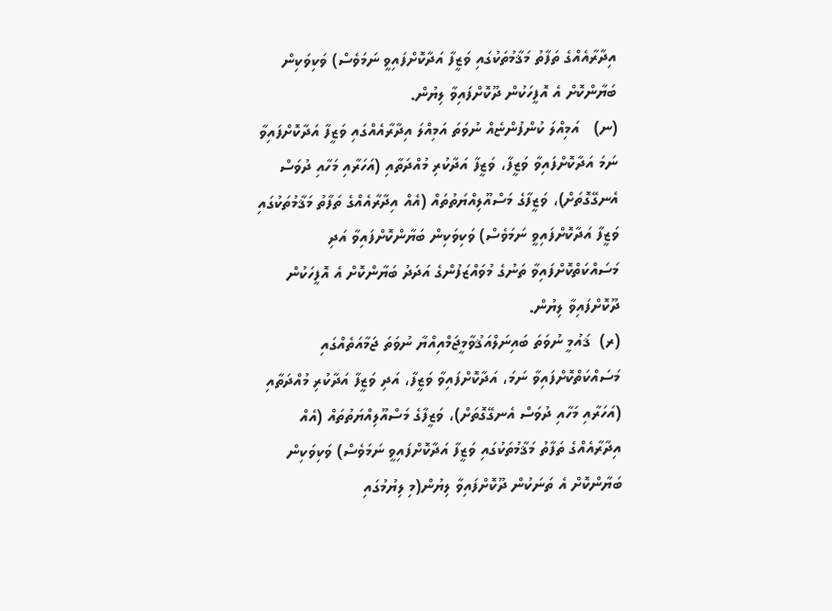އިދާރާއެއްގެ ތަފާތު މަޤާމުތަކުގައި ވަޒީފާ އަދާކޮށްފައިވީ ނަމަވެސް) ވަކިވަކިން ބަޔާންކޮށް އެ އޮފީހަކުން ދޫކޮށްފައިވާ ލިޔުން.
(ނ)   އަމިއްލަ ކުންފުންޏެއް ނުވަތަ އަމިއްލަ އިދާރާއެއްގައި ވަޒީފާ އަދާކޮށްފައިވާ ނަމަ އަދާކޮށްފައިވާ ވަޒީފާ، ވަޒީފާ އަދާކުރި މުއްދަތާއި (އަހަރާއި މަހާއި ދުވަސް އެނގޭގޮތަށް)، ވަޒީފާގެ މަސްއޫލިއްޔަތުތައް (އެއް އިދާރާއެއްގެ ތަފާތު މަޤާމުތަކުގައި ވަޒީފާ އަދާކޮށްފައިވީ ނަމަވެސް) ވަކިވަކިން ބަޔާންކޮށްފައިވާ އަދި މަސައްކަތްކޮށްފައިވާ ތަނުގެ މުވައްޒަފުންގެ އަދަދު ބަޔާންކޮށް އެ އޮފީހަކުން ދޫކޮށްފައިވާ ލިޔުން.
(ރ)  ޤައުމީ ނުވަތަ ބައިނަލްއަޤުވާމީޖަމްއިއްޔާ ނުވަތަ ޖަމާއަތެއްގައި މަސައްކަތްކޮށްފައިވާ ނަމަ، އަދާކޮށްފައިވާ ވަޒީފާ، އަދި ވަޒީފާ އަދާކުރި މުއްދަތާއި (އަހަރާއި މަހާއި ދުވަސް އެނގޭގޮތަށް)، ވަޒީފާގެ މަސްއޫލިއްޔަތުތައް (އެއް އިދާރާއެއްގެ ތަފާތު މަޤާމުތަކުގައި ވަޒީފާ އަދާކޮށްފައިވީ ނަމަވެސް) ވަކިވަކިން ބަޔާންކޮށް އެ ތަނަކުން ދޫކޮށްފައިވާ ލިޔުން(މި ލިޔުމުގައި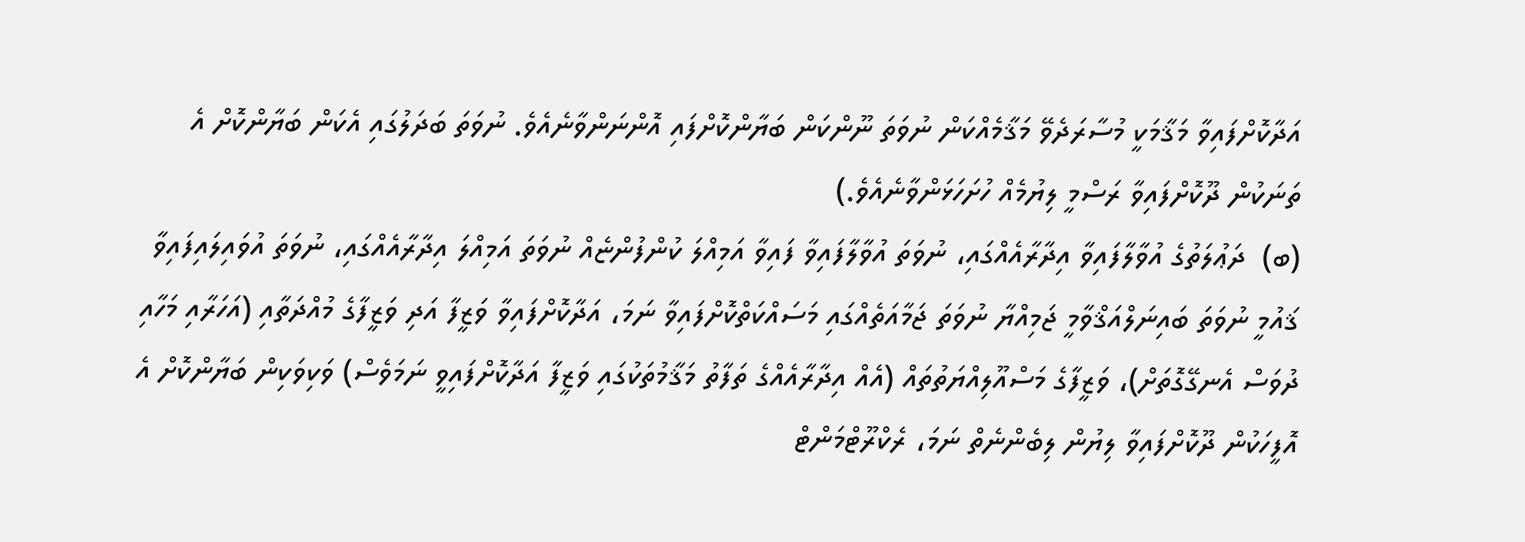އަދާކޮށްފައިވާ މަޤާމަކީ މުސާރަދެވޭ މަޤާމެއްކަން ނުވަތަ ނޫންކަން ބަޔާންކޮށްފައި އޮންނަންވާނެއެވެ. ނުވަތަ ބަދަލުގައި އެކަން ބަޔާންކޮށް އެ ތަނަކުން ދޫކޮށްފައިވާ ރަސްމީ ލިޔުމެއް ހުށަހަޅަންވާނެއެވެ.)
(ބ)  ދަޢުލަތުގެ އުވާލާފައިވާ އިދާރާއެއްގައި، ނުވަތަ އުވާލާފައިވާ ފައިވާ އަމިއްލަ ކުންފުންޏެއް ނުވަތަ އަމިއްލަ އިދާރާއެއްގައި، ނުވަތަ އުވައިލައިފައިވާ ޤައުމީ ނުވަތަ ބައިނަލްއަޤްވާމީ ޖަމިއްޔާ ނުވަތަ ޖަމާއަތެއްގައި މަސައްކަތްކޮށްފައިވާ ނަމަ، އަދާކޮށްފައިވާ ވަޒީފާ އަދި ވަޒީފާގެ މުއްދަތާއި (އަހަރާއި މަހާއި ދުވަސް އެނގޭގޮތަށް)، ވަޒީފާގެ މަސްއޫލިއްޔަތުތައް (އެއް އިދާރާއެއްގެ ތަފާތު މަޤާމުތަކުގައި ވަޒީފާ އަދާކޮށްފައިވީ ނަމަވެސް) ވަކިވަކިން ބަޔާންކޮށް އެ އޮފީހަކުން ދޫކޮށްފައިވާ ލިޔުން ލިބެންނެތް ނަމަ، ރެކްރޫޓްމަންޓް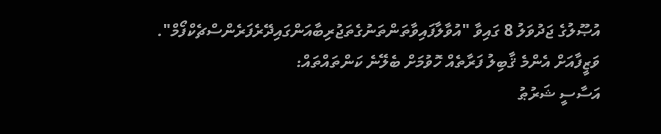އުޞޫލުގެ ޖަދުވަލު 8 ގައިވާ "އުވާލާފައިވާތަންތަނުގެތަޖުރިބާއަންގައިދޭރެފަރެންސްޗެކްފޯމް".
ވަޒީފާއަށް އެންމެ ޤާބިލު ފަރާތެއް ހޮވުމަށް ބެލޭނެ ކަންތައްތައް:
އަސާސީ ޝަރުޠު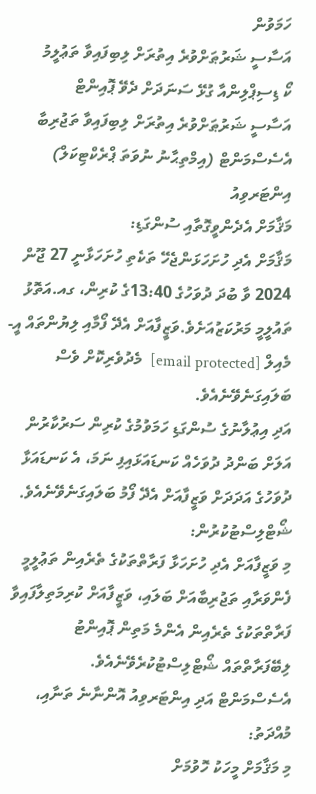ހަމަވުން
އަސާސީ ޝަރުޠަށްވުރެ އިތުރަށް ލިބިފައިވާ ތަޢުލީމު
ކޯ ޑިސިޕްލިންއާ ގުޅޭ ސަނަދަށް ދެވޭ ޕޮއިންޓް
އަސާސީ ޝަރުޠަށްވުރެ އިތުރަށް ލިބިފައިވާ ތަޖުރިބާ
އެސެސްމަންޓް (އިމްތިޙާނު ނުވަތަ ޕްރެކްޓިކަލް)
އިންޓަރވިއު
މަޤާމަށް އެދެންވީގޮތާއި ސުންގަޑި:
މަޤާމަށް އެދި ހުށަހަޅަންޖެހޭ ތަކެތި ހުށަހަޅާނީ 27 ޖޫން 2024 ވާ ބުދަ ދުވަހުގެ 13:40ގެ ކުރިން، ގއ.އަތޮޅު ތައުލީމީ މަރުކަޒުއަށެވެ.ވަޒީފާއަށް އެދޭ ފޯމާއި ލިޔުންތައް އީ-މެއިލް [email protected]  މެދުވެރިކޮށް ވެސް ބަލައިގަނެވޭނެއެވެ.
އަދި އިޢުލާނުގެ ސުންގަޑި ހަމަވުމުގެ ކުރިން ސަރުކާރުން އަލަށް ބަންދު ދުވަހެއް ކަނޑައަޅައިފި ނަމަ، އެ ކަނޑައަޅާ ދުވަހުގެ އަދަދަށް ވަޒީފާއަށް އެދޭ ފޯމު ބަލައިގަނެވޭނެއެވެ.
ޝޯޓްލިސްޓުކުރުން:
މި ވަޒީފާއަށް އެދި ހުށަހަޅާ ފަރާތްތަކުގެ ތެރެއިން ތަޢުލީމީ ފެންވަރާއި ތަޖުރިބާއަށް ބަލައި، ވަޒީފާއަށް ކުރިމަތިލާފައިވާ ފަރާތްތަކުގެ ތެރެއިން އެންމެ މަތިން ޕޮއިންޓު ލިބޭފަރާތްތައް ޝޯޓްލިސްޓުކުރެވޭނެއެވެ.
އެސެސްމަންޓް އަދި އިންޓަރވިއު އޮންނާނެ ތަނާއި، މުއްދަތު:
މި މަޤާމަށް މީހަކު ހޮވުމަށް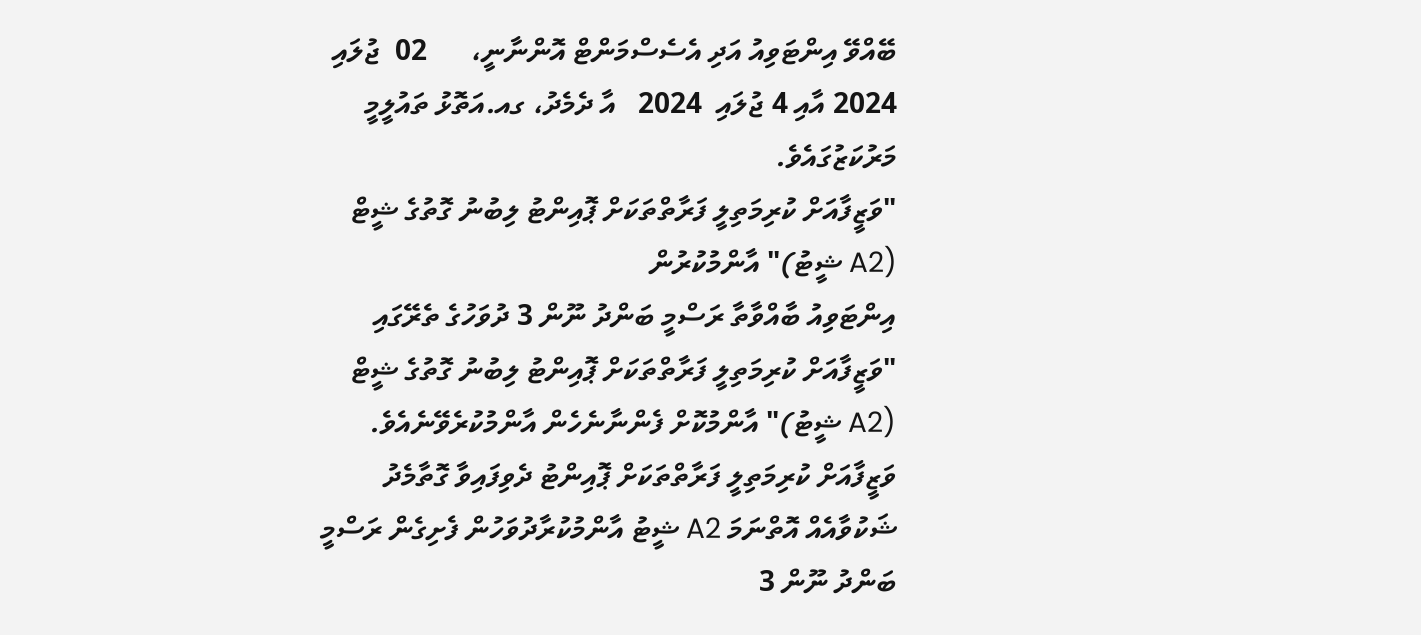ބޭއްވޭ އިންޓަވިއު އަދި އެސެސްމަންޓް އޮންނާނީ،      02  ޖުލައި  2024 އާއި 4 ޖުލައި  2024   އާ ދެމެދު، ގއ.އަތޮޅު ތައުލީމީ މަރުކަޒުގައެވެ.
"ވަޒީފާއަށް ކުރިމަތިލީ ފަރާތްތަކަށް ޕޮއިންޓު ލިބުނު ގޮތުގެ ޝީޓް (A2 ޝީޓު)" އާންމުކުރުން
އިންޓަވިއު ބާއްވާތާ ރަސްމީ ބަންދު ނޫން 3 ދުވަހުގެ ތެރޭގައި "ވަޒީފާއަށް ކުރިމަތިލީ ފަރާތްތަކަށް ޕޮއިންޓު ލިބުނު ގޮތުގެ ޝީޓް (A2 ޝީޓު)" އާންމުކޮށް ފެންނާނެހެން އާންމުކުރެވޭނެއެވެ. ވަޒީފާއަށް ކުރިމަތިލީ ފަރާތްތަކަށް ޕޮއިންޓު ދެވިފައިވާ ގޮތާމެދު ޝަކުވާއެއް އޮތްނަމަ A2 ޝީޓު އާންމުކުރާދުވަހުން ފެށިގެން ރަސްމީ ބަންދު ނޫން 3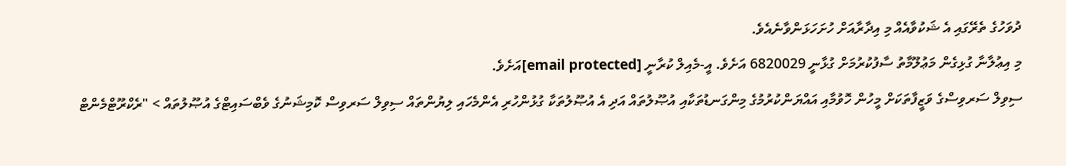ދުވަހުގެ ތެރޭގައި އެ ޝަކުވާއެއް މި އިދާރާއަށް ހުށަހަޅަންވާނެއެވެ.
މި އިޢުލާނާ ގުޅިގެން މަޢުލޫމާތު ސާފުކުރުމަށް ގުޅާނީ 6820029 އަށެވެ. އީ-މެއިލް ކުރާނީ [email protected]އަށެވެ.
ސިވިލް ސަރވިސްގެ ވަޒީފާތަކަށް މީހުން ހޮވުމާއި އައްޔަންކުރުމުގެ މިންގަނޑުތަކާއި އުޞޫލުތައް އަދި އެ އުޞޫލުތަކާ ގުޅުންހުރި އެންމެހައި ލިޔުންތައް ސިވިލް ސަރވިސް ކޮމިޝަނުގެ ވެބްސައިޓްގެ އުޞޫލުތައް > "ރެކްރޫޓްމެންޓް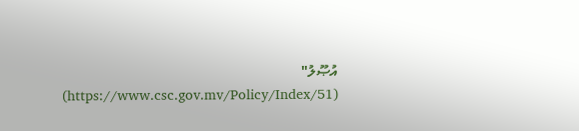އުޞޫލު" (https://www.csc.gov.mv/Policy/Index/51)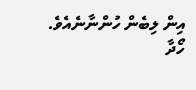އިން ލިބެން ހުންނާނެއެވެ.
ހޯދާ